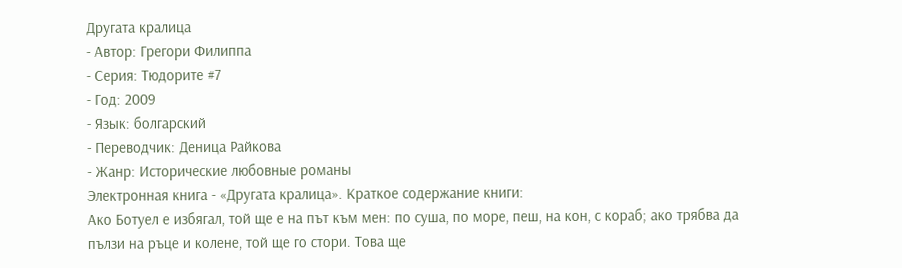Другата кралица
- Автор: Грегори Филиппа
- Серия: Тюдорите #7
- Год: 2009
- Язык: болгарский
- Переводчик: Деница Райкова
- Жанр: Исторические любовные романы
Электронная книга - «Другата кралица». Краткое содержание книги:
Ако Ботуел е избягал, той ще е на път към мен: по суша, по море, пеш, на кон, с кораб; ако трябва да пълзи на ръце и колене, той ще го стори. Това ще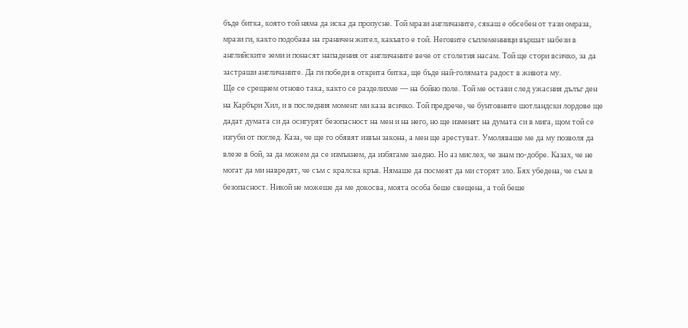бъде битка, която той няма да иска да пропусне. Той мрази англичаните, сякаш е обсебен от тази омраза, мрази ги, както подобава на граничен жител, какъвто е той. Неговите съплеменници вършат набези в английските земи и понасят нападения от англичаните вече от столетия насам. Той ще стори всичко, за да застраши англичаните. Да ги победи в открита битка, ще бъде най-голямата радост в живота му.
Ще се срещнем отново така, както се разделихме — на бойно поле. Той ме остави след ужасния дълъг ден на Карбъри Хил, и в последния момент ми каза всичко. Той предрече, че бунтовните шотландски лордове ще дадат думата си да осигурят безопасност на мен и на него, но ще изменят на думата си в мига, щом той се изгуби от поглед. Каза, че ще го обявят извън закона, а мен ще арестуват. Умоляваше ме да му позволя да влезе в бой, за да можем да се измъкнем, да избягаме заедно. Но аз мислех, че знам по-добре. Казах, че не могат да ми навредят, че съм с кралска кръв. Нямаше да посмеят да ми сторят зло. Бях убедена, че съм в безопасност. Никой не можеше да ме докосва, моята особа беше свещена, а той беше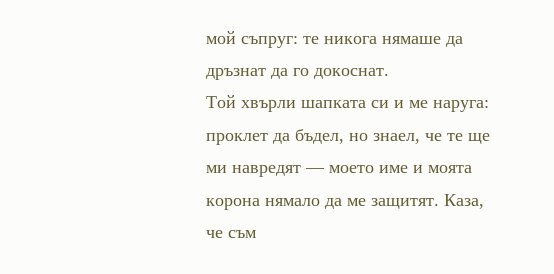мой съпруг: те никога нямаше да дръзнат да го докоснат.
Той хвърли шапката си и ме наруга: проклет да бъдел, но знаел, че те ще ми навредят — моето име и моята корона нямало да ме защитят. Каза, че съм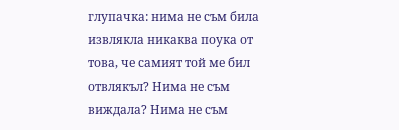глупачка: нима не съм била извлякла никаква поука от това, че самият той ме бил отвлякъл? Нима не съм виждала? Нима не съм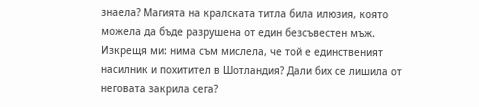знаела? Магията на кралската титла била илюзия, която можела да бъде разрушена от един безсъвестен мъж. Изкрещя ми: нима съм мислела, че той е единственият насилник и похитител в Шотландия? Дали бих се лишила от неговата закрила сега?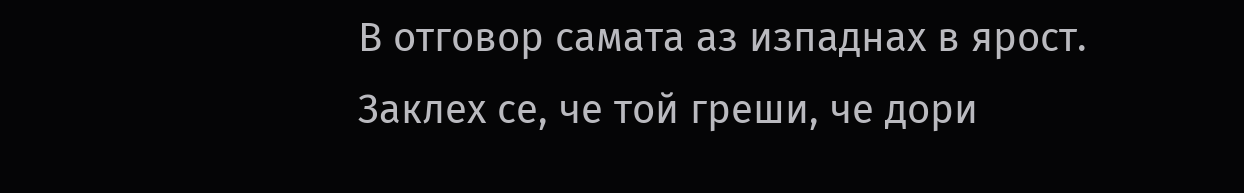В отговор самата аз изпаднах в ярост. Заклех се, че той греши, че дори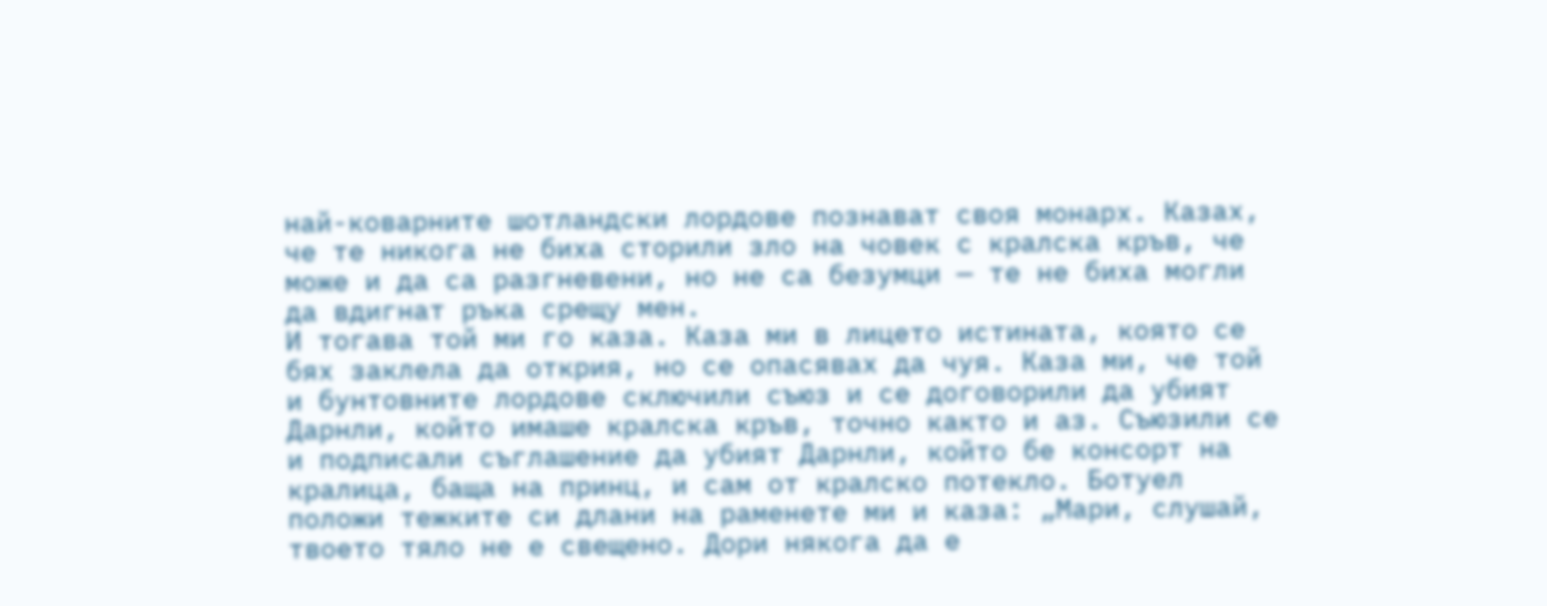най-коварните шотландски лордове познават своя монарх. Казах, че те никога не биха сторили зло на човек с кралска кръв, че може и да са разгневени, но не са безумци — те не биха могли да вдигнат ръка срещу мен.
И тогава той ми го каза. Каза ми в лицето истината, която се бях заклела да открия, но се опасявах да чуя. Каза ми, че той и бунтовните лордове сключили съюз и се договорили да убият Дарнли, който имаше кралска кръв, точно както и аз. Съюзили се и подписали съглашение да убият Дарнли, който бе консорт на кралица, баща на принц, и сам от кралско потекло. Ботуел положи тежките си длани на раменете ми и каза: „Мари, слушай, твоето тяло не е свещено. Дори някога да е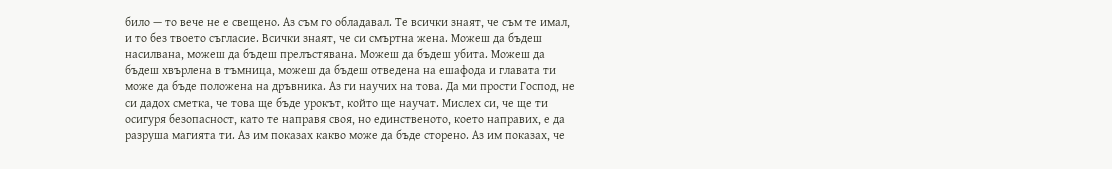било — то вече не е свещено. Аз съм го обладавал. Те всички знаят, че съм те имал, и то без твоето съгласие. Всички знаят, че си смъртна жена. Можеш да бъдеш насилвана, можеш да бъдеш прелъстявана. Можеш да бъдеш убита. Можеш да бъдеш хвърлена в тъмница, можеш да бъдеш отведена на ешафода и главата ти може да бъде положена на дръвника. Аз ги научих на това. Да ми прости Господ, не си дадох сметка, че това ще бъде урокът, който ще научат. Мислех си, че ще ти осигуря безопасност, като те направя своя, но единственото, което направих, е да разруша магията ти. Аз им показах какво може да бъде сторено. Аз им показах, че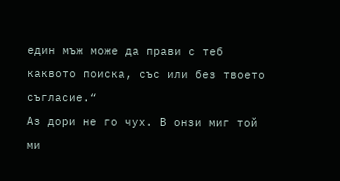един мъж може да прави с теб каквото поиска, със или без твоето съгласие.“
Аз дори не го чух. В онзи миг той ми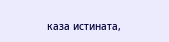каза истината,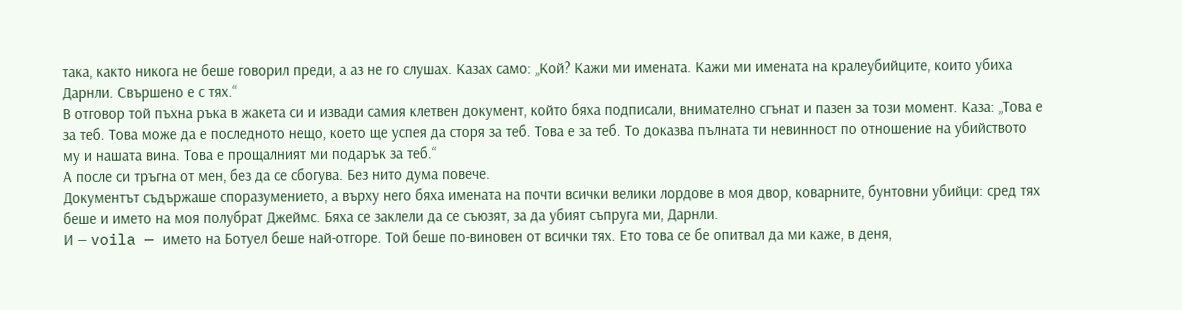така, както никога не беше говорил преди, а аз не го слушах. Казах само: „Кой? Кажи ми имената. Кажи ми имената на кралеубийците, които убиха Дарнли. Свършено е с тях.“
В отговор той пъхна ръка в жакета си и извади самия клетвен документ, който бяха подписали, внимателно сгънат и пазен за този момент. Каза: „Това е за теб. Това може да е последното нещо, което ще успея да сторя за теб. Това е за теб. То доказва пълната ти невинност по отношение на убийството му и нашата вина. Това е прощалният ми подарък за теб.“
А после си тръгна от мен, без да се сбогува. Без нито дума повече.
Документът съдържаше споразумението, а върху него бяха имената на почти всички велики лордове в моя двор, коварните, бунтовни убийци: сред тях беше и името на моя полубрат Джеймс. Бяха се заклели да се съюзят, за да убият съпруга ми, Дарнли.
И — voila — името на Ботуел беше най-отгоре. Той беше по-виновен от всички тях. Ето това се бе опитвал да ми каже, в деня,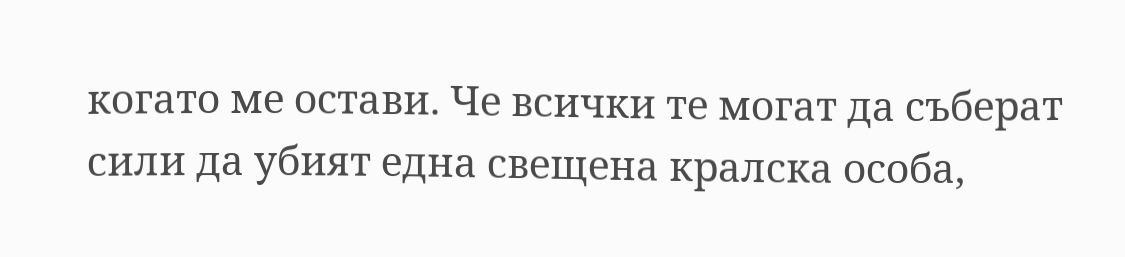когато ме остави. Че всички те могат да съберат сили да убият една свещена кралска особа,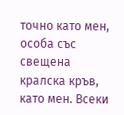точно като мен, особа със свещена кралска кръв, като мен. Всеки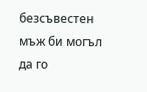безсъвестен мъж би могъл да го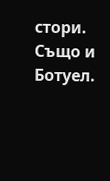стори. Също и Ботуел.